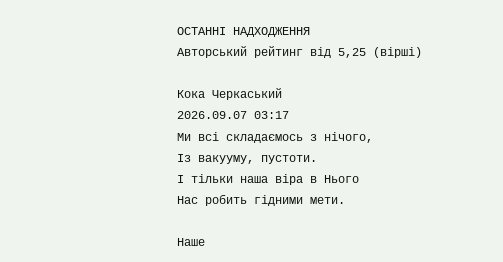ОСТАННІ НАДХОДЖЕННЯ
Авторський рейтинг від 5,25 (вірші)

Кока Черкаський
2026.09.07 03:17
Ми всі складаємось з нічого,
Із вакууму, пустоти.
І тільки наша віра в Нього
Нас робить гідними мети.

Наше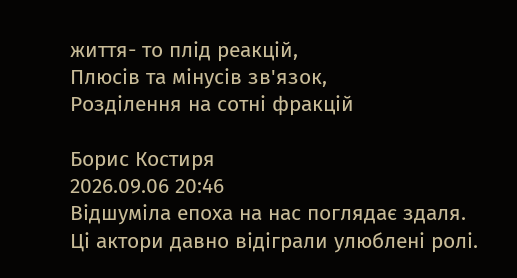життя- то плід реакцій,
Плюсів та мінусів зв'язок,
Розділення на сотні фракцій

Борис Костиря
2026.09.06 20:46
Відшуміла епоха на нас поглядає здаля.
Ці актори давно відіграли улюблені ролі.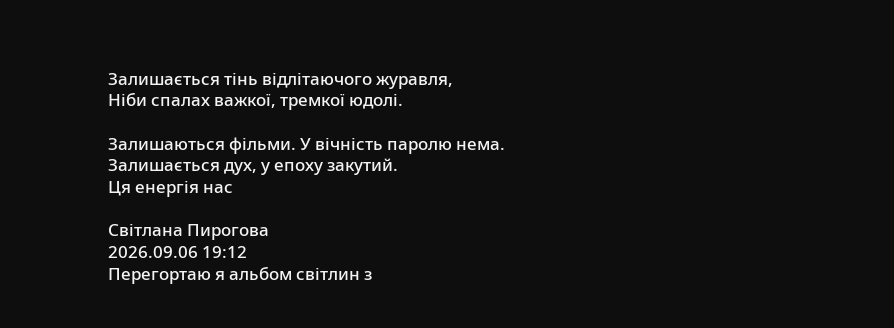Залишається тінь відлітаючого журавля,
Ніби спалах важкої, тремкої юдолі.

Залишаються фільми. У вічність паролю нема.
Залишається дух, у епоху закутий.
Ця енергія нас

Світлана Пирогова
2026.09.06 19:12
Перегортаю я альбом світлин з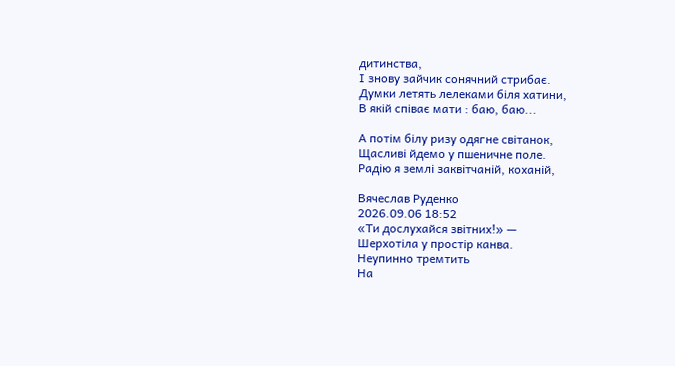дитинства,
І знову зайчик сонячний стрибає.
Думки летять лелеками біля хатини,
В якій співає мати : баю, баю...

А потім білу ризу одягне світанок,
Щасливі йдемо у пшеничне поле.
Радію я землі заквітчаній, коханій,

Вячеслав Руденко
2026.09.06 18:52
«Ти дослухайся звітних!» —
Шерхотіла у простір канва.
Неупинно тремтить
На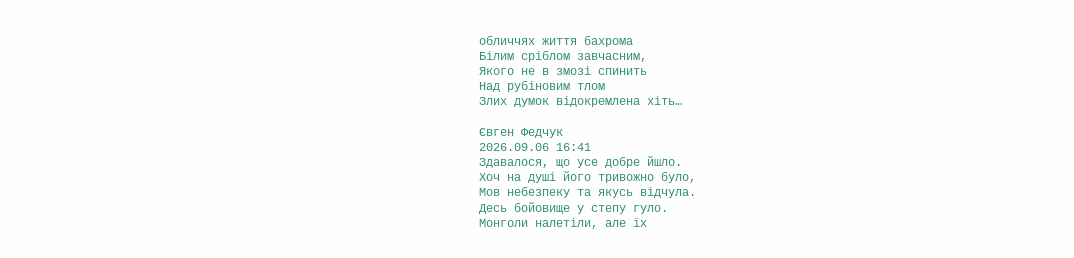обличчях життя бахрома
Білим сріблом завчасним,
Якого не в змозі спинить
Над рубіновим тлом
Злих думок відокремлена хіть…

Євген Федчук
2026.09.06 16:41
Здавалося, що усе добре йшло.
Хоч на душі його тривожно було,
Мов небезпеку та якусь відчула.
Десь бойовище у степу гуло.
Монголи налетіли, але їх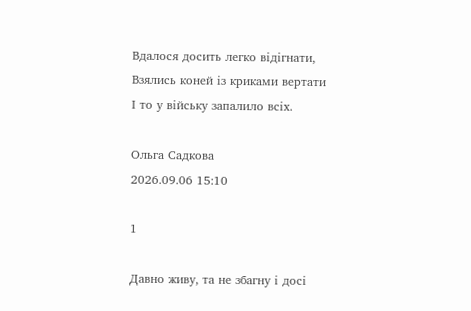Вдалося досить легко відігнати,
Взялись коней із криками вертати
І то у війську запалило всіх.

Ольга Садкова
2026.09.06 15:10

1

Давно живу, та не збагну і досі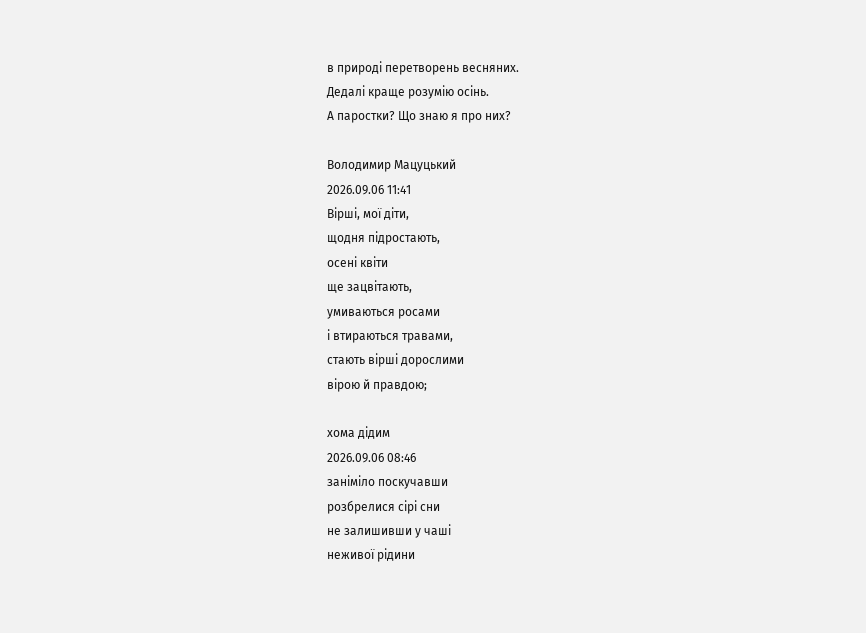в природі перетворень весняних.
Дедалі краще розумію осінь.
А паростки? Що знаю я про них?

Володимир Мацуцький
2026.09.06 11:41
Вірші, мої діти,
щодня підростають,
осені квіти
ще зацвітають,
умиваються росами
і втираються травами,
стають вірші дорослими
вірою й правдою;

хома дідим
2026.09.06 08:46
заніміло поскучавши
розбрелися сірі сни
не залишивши у чаші
неживої рідини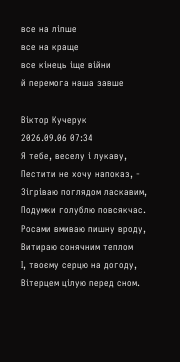все на ліпше
все на краще
все кінець іще війни
й перемога наша завше

Віктор Кучерук
2026.09.06 07:34
Я тебе, веселу і лукаву,
Пестити не хочу напоказ, -
Зігріваю поглядом ласкавим,
Подумки голублю повсякчас.
Росами вмиваю пишну вроду,
Витираю сонячним теплом
І, твоєму серцю на догоду,
Вітерцем цілую перед сном.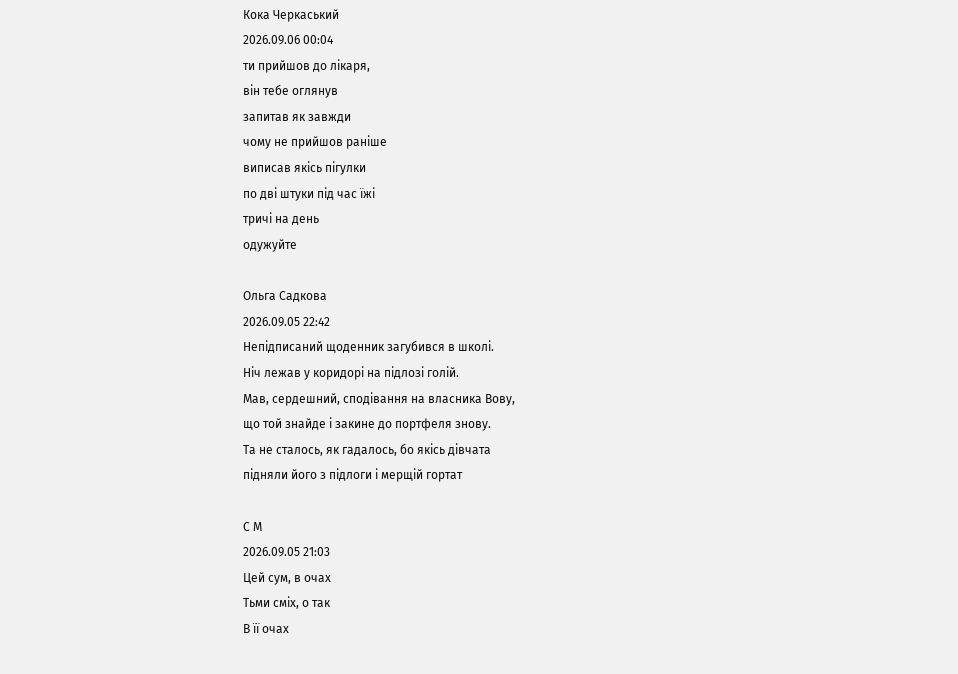Кока Черкаський
2026.09.06 00:04
ти прийшов до лікаря,
він тебе оглянув
запитав як завжди
чому не прийшов раніше
виписав якісь пігулки
по дві штуки під час їжі
тричі на день
одужуйте

Ольга Садкова
2026.09.05 22:42
Непідписаний щоденник загубився в школі.
Ніч лежав у коридорі на підлозі голій.
Мав, сердешний, сподівання на власника Вову,
що той знайде і закине до портфеля знову.
Та не сталось, як гадалось, бо якісь дівчата
підняли його з підлоги і мерщій гортат

С М
2026.09.05 21:03
Цей сум, в очах
Тьми сміх, о так
В її очах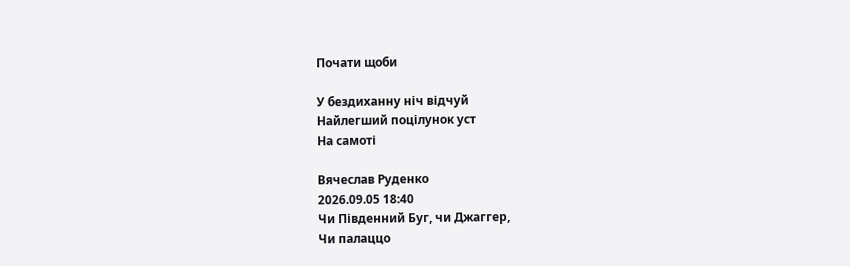Почати щоби

У бездиханну ніч відчуй
Найлегший поцілунок уст
На самоті

Вячеслав Руденко
2026.09.05 18:40
Чи Південний Буг, чи Джаггер,
Чи палаццо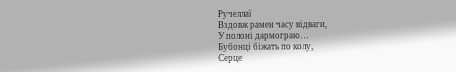Ручеллаї
Вздовж рамен часу відваги,
У полоні дармограю…
Бубонці біжать по колу,
Серце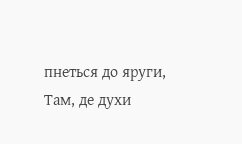пнеться до яруги,
Там, де духи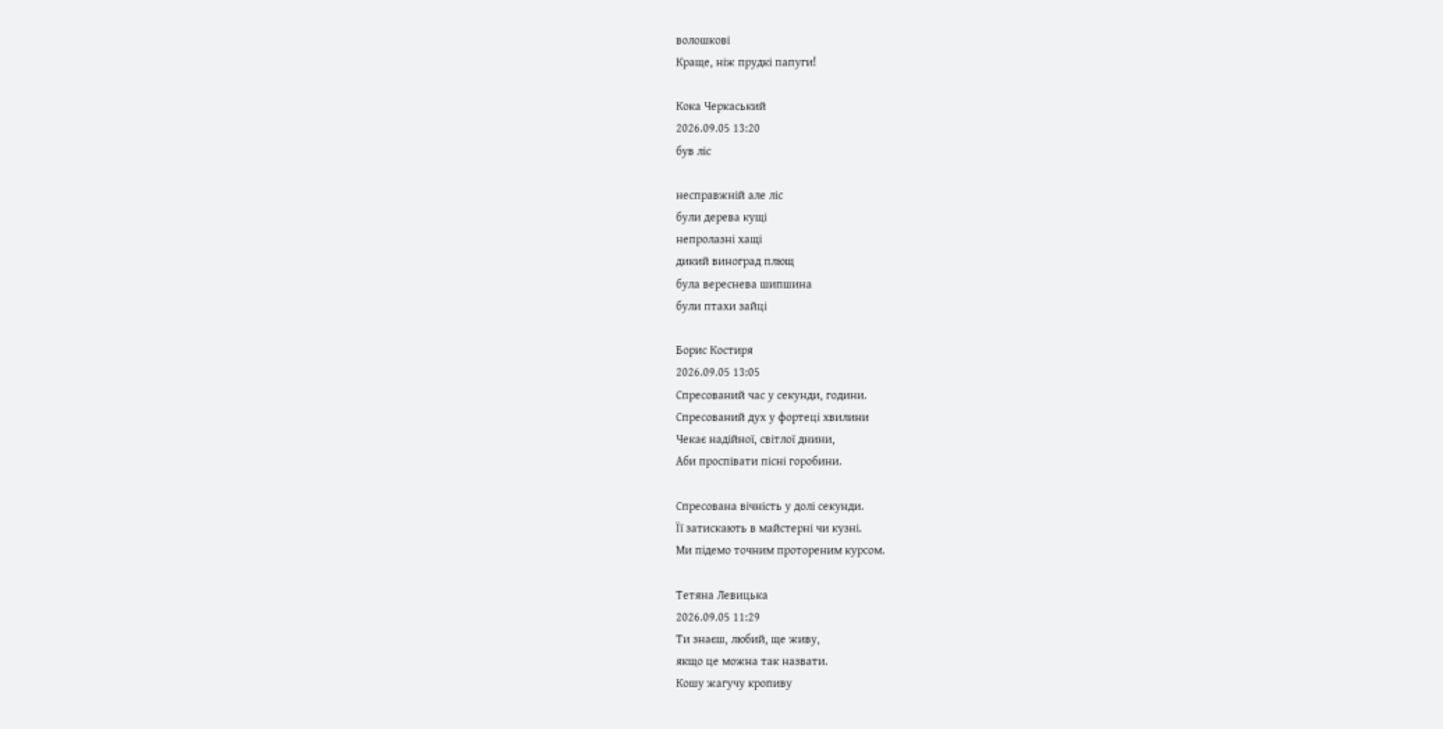волошкові
Краще, ніж прудкі папуги!

Кока Черкаський
2026.09.05 13:20
був ліс

несправжній але ліс
були дерева кущі
непролазні хащі
дикий виноград плющ
була вереснева шипшина
були птахи зайці

Борис Костиря
2026.09.05 13:05
Спресований час у секунди, години.
Спресований дух у фортеці хвилини
Чекає надійної, світлої днини,
Аби проспівати пісні горобини.

Спресована вічність у долі секунди.
Її затискають в майстерні чи кузні.
Ми підемо точним протореним курсом.

Тетяна Левицька
2026.09.05 11:29
Ти знаєш, любий, ще живу,
якщо це можна так назвати.
Кошу жагучу кропиву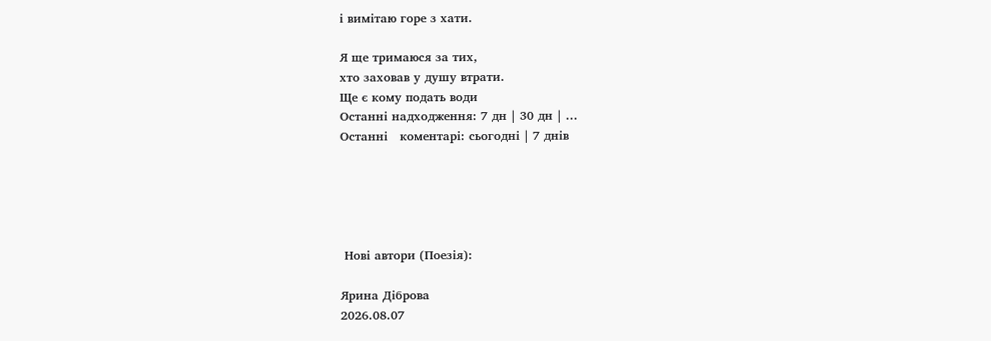і вимітаю горе з хати.

Я ще тримаюся за тих,
хто заховав у душу втрати.
Ще є кому подать води
Останні надходження: 7 дн | 30 дн | ...
Останні   коментарі: сьогодні | 7 днів





 Нові автори (Поезія):

Ярина Діброва
2026.08.07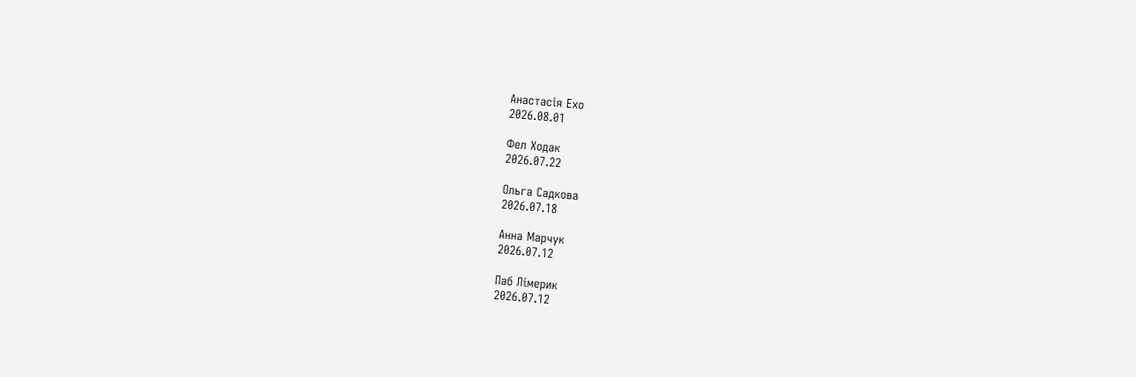Анастасія Ехо
2026.08.01

Фел Ходак
2026.07.22

Ольга Садкова
2026.07.18

Анна Марчук
2026.07.12

Паб Лімерик
2026.07.12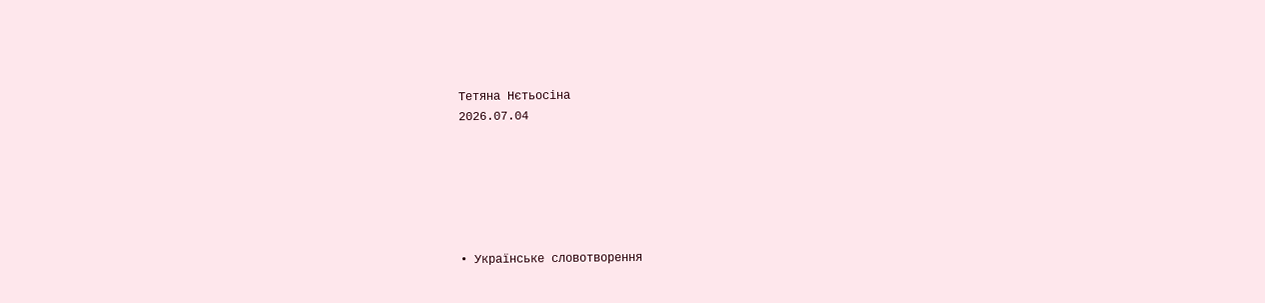Тетяна Нєтьосіна
2026.07.04






• Українське словотворення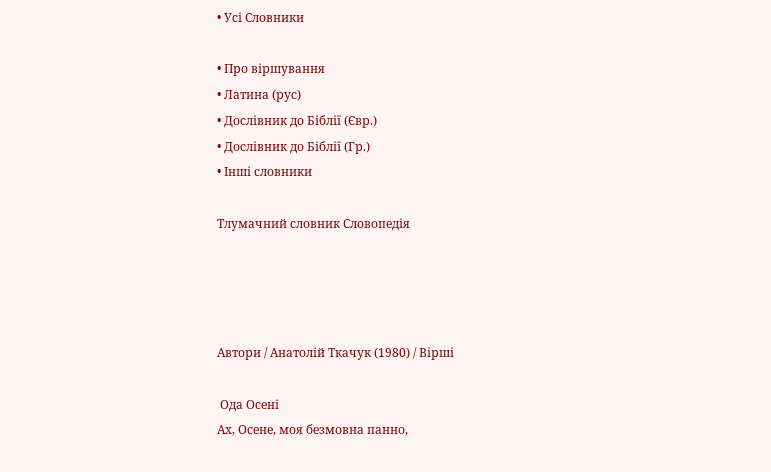• Усі Словники

• Про віршування
• Латина (рус)
• Дослівник до Біблії (Євр.)
• Дослівник до Біблії (Гр.)
• Інші словники

Тлумачний словник Словопедія




Автори / Анатолій Ткачук (1980) / Вірші

 Ода Осені
Ах, Осене, моя безмовна панно,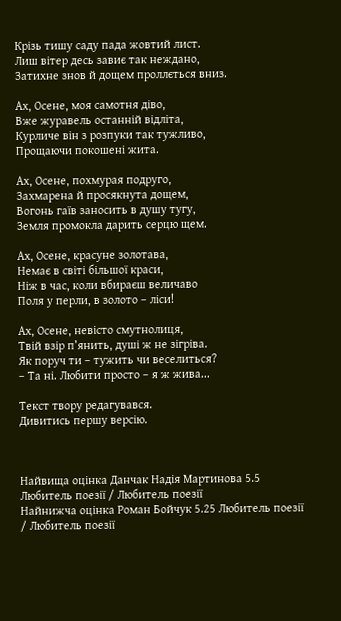Крізь тишу саду пада жовтий лист.
Лиш вітер десь завиє так неждано,
Затихне знов й дощем проллється вниз.

Ах, Осене, моя самотня діво,
Вже журавель останній відліта,
Курличе він з розпуки так тужливо,
Прощаючи покошені жита.

Ах, Осене, похмурая подруго,
Захмарена й просякнута дощем,
Вогонь гаїв заносить в душу тугу,
Земля промокла дарить серцю щем.

Ах, Осене, красуне золотава,
Немає в світі більшої краси,
Ніж в час, коли вбираєш величаво
Поля у перли, в золото – ліси!

Ах, Осене, невісто смутнолиця,
Твій взір п’янить, душі ж не зігріва.
Як поруч ти – тужить чи веселиться?
– Та ні. Любити просто – я ж жива...

Текст твору редагувався.
Дивитись першу версію.



Найвища оцінка Данчак Надія Мартинова 5.5 Любитель поезії / Любитель поезії
Найнижча оцінка Роман Бойчук 5.25 Любитель поезії / Любитель поезії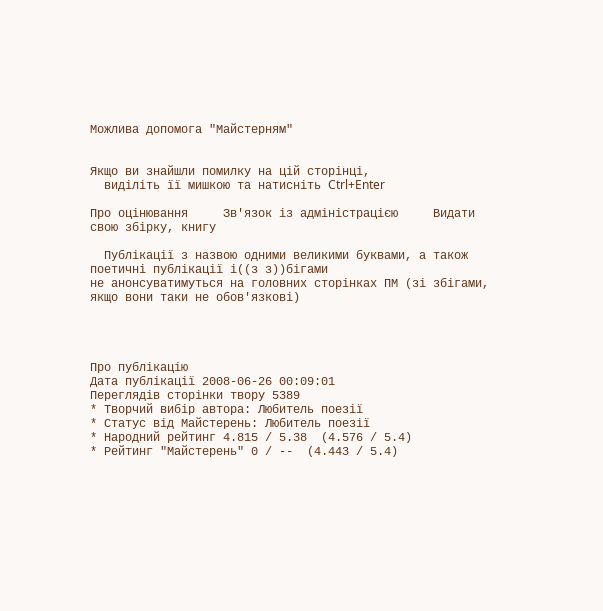Можлива допомога "Майстерням"


Якщо ви знайшли помилку на цiй сторiнцi,
  видiлiть її мишкою та натисніть Ctrl+Enter

Про оцінювання     Зв'язок із адміністрацією     Видати свою збірку, книгу

  Публікації з назвою одними великими буквами, а також поетичні публікації і((з з))бігами
не анонсуватимуться на головних сторінках ПМ (зі збігами, якщо вони таки не обов'язкові)




Про публікацію
Дата публікації 2008-06-26 00:09:01
Переглядів сторінки твору 5389
* Творчий вибір автора: Любитель поезії
* Статус від Майстерень: Любитель поезії
* Народний рейтинг 4.815 / 5.38  (4.576 / 5.4)
* Рейтинг "Майстерень" 0 / --  (4.443 / 5.4)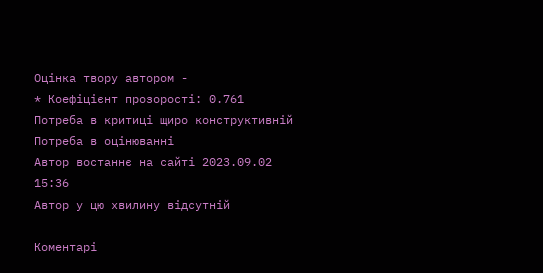Оцінка твору автором -
* Коефіцієнт прозорості: 0.761
Потреба в критиці щиро конструктивній
Потреба в оцінюванні
Автор востаннє на сайті 2023.09.02 15:36
Автор у цю хвилину відсутній

Коментарі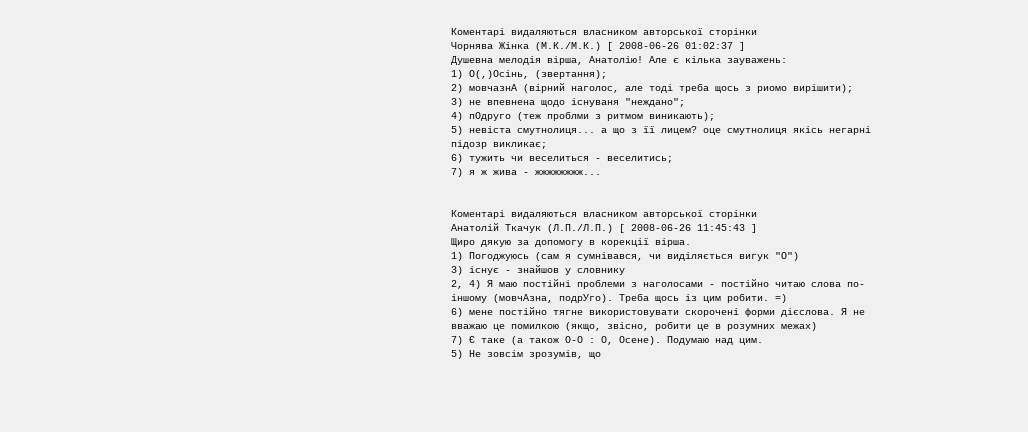Коментарі видаляються власником авторської сторінки
Чорнява Жінка (М.К./М.К.) [ 2008-06-26 01:02:37 ]
Душевна мелодія вірша, Анатолію! Але є кілька зауважень:
1) О(,)Осінь, (звертання);
2) мовчазнА (вірний наголос, але тоді треба щось з риомо вирішити);
3) не впевнена щодо існуваня "неждано";
4) пОдруго (теж проблми з ритмом виникають);
5) невіста смутнолиця... а що з її лицем? оце смутнолиця якісь негарні підозр викликає;
6) тужить чи веселиться - веселитись;
7) я ж жива - жжжжжжжж...


Коментарі видаляються власником авторської сторінки
Анатолій Ткачук (Л.П./Л.П.) [ 2008-06-26 11:45:43 ]
Щиро дякую за допомогу в корекції вірша.
1) Погоджуюсь (сам я сумнівався, чи виділяється вигук "О")
3) існує - знайшов у словнику
2, 4) Я маю постійні проблеми з наголосами - постійно читаю слова по-іншому (мовчАзна, подрУго). Треба щось із цим робити. =)
6) мене постійно тягне використовувати скорочені форми дієслова. Я не вважаю це помилкою (якщо, звісно, робити це в розумних межах)
7) Є таке (а також О-О : О, Осене). Подумаю над цим.
5) Не зовсім зрозумів, що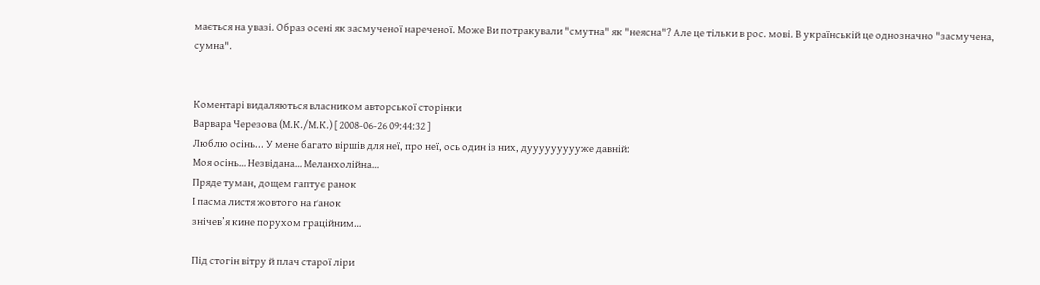мається на увазі. Образ осені як засмученої нареченої. Може Ви потракували "смутна" як "неясна"? Але це тільки в рос. мові. В українській це однозначно "засмучена, сумна".


Коментарі видаляються власником авторської сторінки
Варвара Черезова (М.К./М.К.) [ 2008-06-26 09:44:32 ]
Люблю осінь... У мене багато віршів для неї, про неї, ось один із них, дуууууууууже давній:
Моя осінь… Незвідана… Меланхолійна…
Пряде туман, дощем гаптує ранок
І пасма листя жовтого на ґанок
знічев’я кине порухом граційним…

Під стогін вітру й плач старої ліри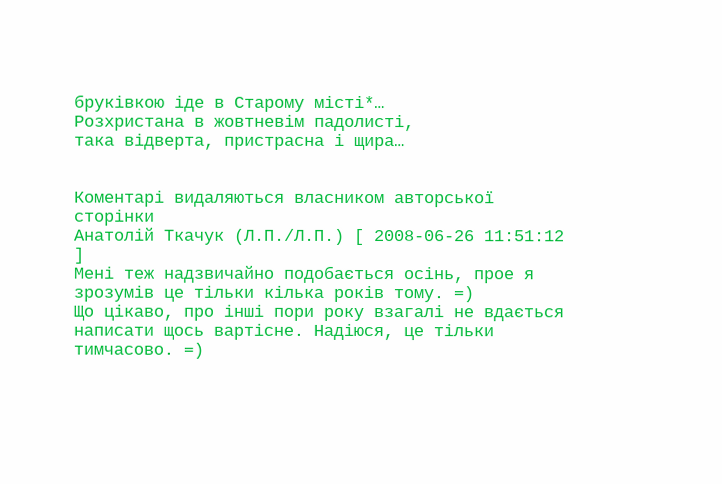бруківкою іде в Старому місті*…
Розхристана в жовтневім падолисті,
така відверта, пристрасна і щира…


Коментарі видаляються власником авторської сторінки
Анатолій Ткачук (Л.П./Л.П.) [ 2008-06-26 11:51:12 ]
Мені теж надзвичайно подобається осінь, прое я зрозумів це тільки кілька років тому. =)
Що цікаво, про інші пори року взагалі не вдається написати щось вартісне. Надіюся, це тільки тимчасово. =)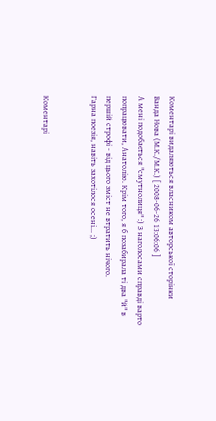Коментарі видаляються власником авторської сторінки
Ванда Нова (М.К./М.К.) [ 2008-06-26 13:06:06 ]
А мені подобається "смутнолиця" :) З наголосами справді варто попрацювати, Анатолію. Крім того, я б позабирала ті два "й" в першій строфі - від цього зміст не втратить нічого.
Гарна поезія, навіть захотілося осені... ;)


Коментарі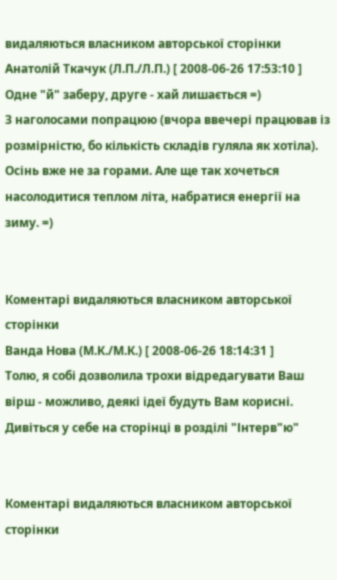видаляються власником авторської сторінки
Анатолій Ткачук (Л.П./Л.П.) [ 2008-06-26 17:53:10 ]
Одне "й" заберу, друге - хай лишається =)
З наголосами попрацюю (вчора ввечері працював із розмірністю, бо кількість складів гуляла як хотіла).
Осінь вже не за горами. Але ще так хочеться насолодитися теплом літа, набратися енергії на зиму. =)


Коментарі видаляються власником авторської сторінки
Ванда Нова (М.К./М.К.) [ 2008-06-26 18:14:31 ]
Толю, я собі дозволила трохи відредагувати Ваш вірш - можливо, деякі ідеї будуть Вам корисні. Дивіться у себе на сторінці в розділі "Інтерв"ю"


Коментарі видаляються власником авторської сторінки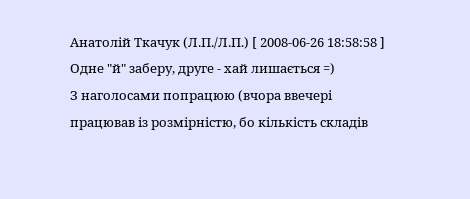Анатолій Ткачук (Л.П./Л.П.) [ 2008-06-26 18:58:58 ]
Одне "й" заберу, друге - хай лишається =)
З наголосами попрацюю (вчора ввечері працював із розмірністю, бо кількість складів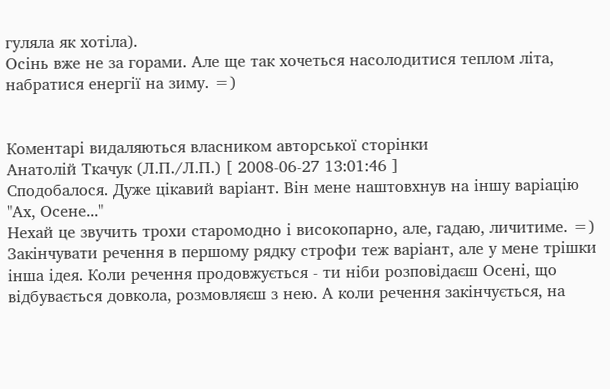гуляла як хотіла).
Осінь вже не за горами. Але ще так хочеться насолодитися теплом літа, набратися енергії на зиму. =)


Коментарі видаляються власником авторської сторінки
Анатолій Ткачук (Л.П./Л.П.) [ 2008-06-27 13:01:46 ]
Сподобалося. Дуже цікавий варіант. Він мене наштовхнув на іншу варіацію "Ах, Осене..."
Нехай це звучить трохи старомодно і високопарно, але, гадаю, личитиме. =)
Закінчувати речення в першому рядку строфи теж варіант, але у мене трішки інша ідея. Коли речення продовжується - ти ніби розповідаєш Осені, що відбувається довкола, розмовляєш з нею. А коли речення закінчується, на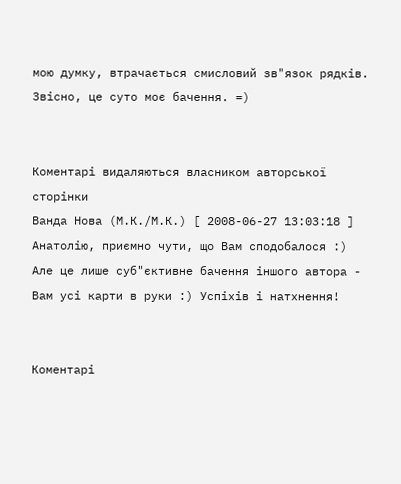мою думку, втрачається смисловий зв"язок рядків. Звісно, це суто моє бачення. =)


Коментарі видаляються власником авторської сторінки
Ванда Нова (М.К./М.К.) [ 2008-06-27 13:03:18 ]
Анатолію, приємно чути, що Вам сподобалося :)
Але це лише суб"єктивне бачення іншого автора - Вам усі карти в руки :) Успіхів і натхнення!


Коментарі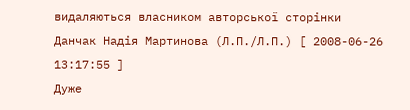видаляються власником авторської сторінки
Данчак Надія Мартинова (Л.П./Л.П.) [ 2008-06-26 13:17:55 ]
Дуже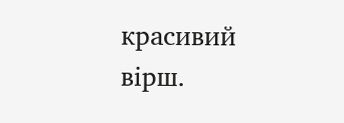красивий вірш.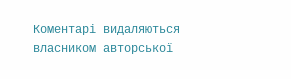Коментарі видаляються власником авторської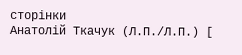сторінки
Анатолій Ткачук (Л.П./Л.П.) [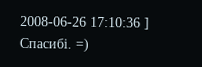2008-06-26 17:10:36 ]
Спасибі. =)